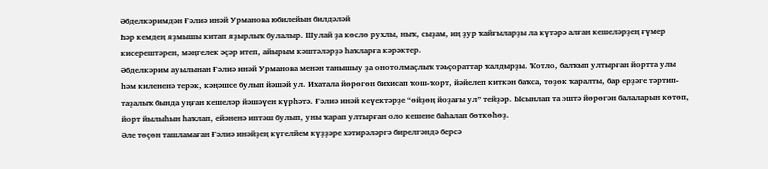Әбделкәримдән Ғәлиә инәй Урманова юбилейын билдәләй
Һәр кемдең яҙмышы китап яҙырлыҡ булалыр. Шулай ҙа көслө рухлы, ныҡ, сыҙам, иң ҙур ҡайғыларҙы ла күтәрә алған кешеләрҙең ғүмер кисерештәрен, мәңгелек әҫәр итеп, айырым кәштәләрҙә һаҡларға кәрәктер.
Әбделкәрим ауылынан Ғәлиә инәй Урманова менән танышыу ҙа онотолмаҫлыҡ тәьҫораттар ҡалдырҙы. Ҡотло, балҡып ултырған йортта улы һәм килененә терәк, кәңәшсе булып йәшәй ул. Ихатала йөрөгөн бихисап ҡош-ҡорт, йәйелеп киткән баҡса, төҙөк ҡаралты, бар ерҙәге тәртип-таҙалыҡ бында уңған кешеләр йәшәүен күрһәтә. Ғәлиә инәй кеүектәрҙе “өйҙөң йоҙағы ул” тейҙәр. Ысынлап та эштә йөрөгән балаларын көтөп, йорт йылыһын һаҡлап, ейәненә иптәш булып, уны ҡарап ултырған оло кешене баһалап бөткөһөҙ.
Әле төҫөн ташламаған Ғәлиә инәйҙең күгелйем күҙҙәре хәтирәләргә бирелгәндә берсә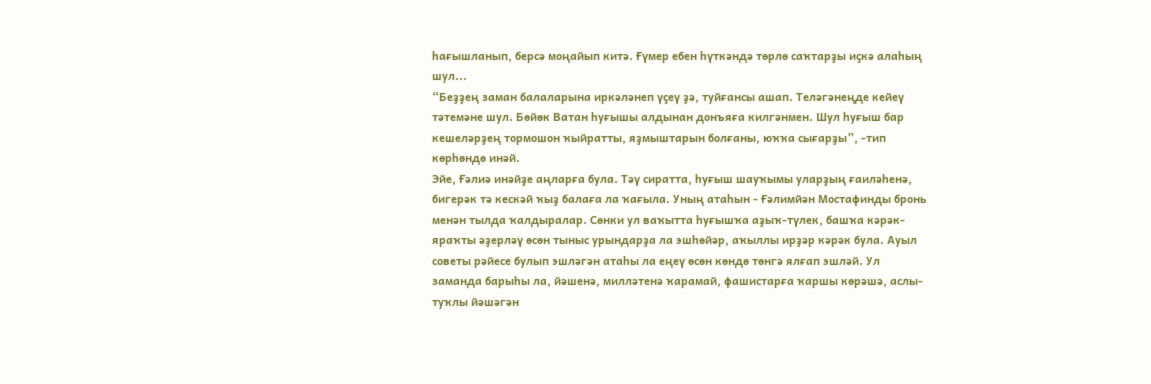һағышланып, берсә моңайып китә. Ғүмер ебен һүткәндә төрлө саҡтарҙы иҫкә алаһың шул...
“Беҙҙең заман балаларына иркәләнеп үҫеү ҙә, туйғансы ашап. Теләгәнеңде кейеү тәтемәне шул. Бөйөк Ватан һуғышы алдынан донъяға килгәнмен. Шул һуғыш бар кешеләрҙең тормошон ҡыйратты, яҙмыштарын болғаны, юҡҡа сығарҙы”, -тип көрһөндө инәй.
Эйе, Ғәлиә инәйҙе аңларға була. Тәү сиратта, һуғыш шауҡымы уларҙың ғаиләһенә, бигерәк тә кескәй ҡыҙ балаға ла ҡағыла. Уның атаһын - Ғәлимйән Мостафинды бронь менән тылда ҡалдыралар. Сөнки ул ваҡытта һуғышҡа аҙыҡ-түлек, башҡа кәрәк-яраҡты әҙерләү өсөн тыныс урындарҙа ла эшһөйәр, аҡыллы ирҙәр кәрәк була. Ауыл советы рәйесе булып эшләгән атаһы ла еңеү өсөн көндө төнгә ялғап эшләй. Ул заманда барыһы ла, йәшенә, милләтенә ҡарамай, фашистарға ҡаршы көрәшә, аслы-туҡлы йәшәгән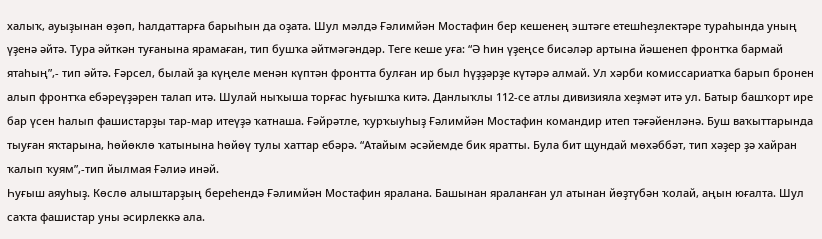халыҡ, ауыҙынан өҙөп, һалдаттарға барыһын да оҙата. Шул мәлдә Ғәлимйән Мостафин бер кешенең эштәге етешһеҙлектәре тураһында уның үҙенә әйтә. Тура әйткән туғанына ярамаған, тип бушҡа әйтмәгәндәр. Теге кеше уға: “Ә һин үҙеңсе бисәләр артына йәшенеп фронтҡа бармай ятаһың”,- тип әйтә. Ғәрсел, былай ҙа күңеле менән күптән фронтта булған ир был һүҙҙәрҙе күтәрә алмай. Ул хәрби комиссариатҡа барып бронен алып фронтҡа ебәреүҙәрен талап итә. Шулай ныҡыша торғас һуғышҡа китә. Данлыҡлы 112-се атлы дивизияла хеҙмәт итә ул. Батыр башҡорт ире бар үсен һалып фашистарҙы тар-мар итеүҙә ҡатнаша. Ғәйрәтле, ҡурҡыуһыҙ Ғәлимйән Мостафин командир итеп тәғәйенләнә. Буш ваҡыттарында тыуған яҡтарына, һөйөклө ҡатынына һөйөү тулы хаттар ебәрә. “Атайым әсәйемде бик яратты. Була бит щундай мөхәббәт, тип хәҙер ҙә хайран ҡалып ҡуям”,-тип йылмая Ғәлиә инәй.
Һуғыш аяуһыҙ. Көслө алыштарҙың береһендә Ғәлимйән Мостафин яралана. Башынан яраланған ул атынан йөҙтүбән ҡолай, аңын юғалта. Шул саҡта фашистар уны әсирлеккә ала.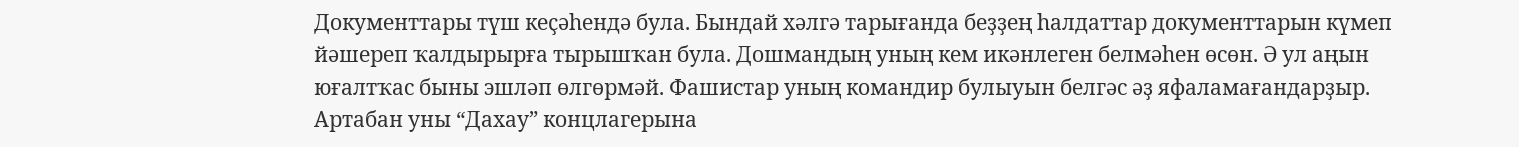Документтары түш кеҫәһендә була. Бындай хәлгә тарығанда беҙҙең һалдаттар документтарын күмеп йәшереп ҡалдырырға тырышҡан була. Дошмандың уның кем икәнлеген белмәһен өсөн. Ә ул аңын юғалтҡас быны эшләп өлгөрмәй. Фашистар уның командир булыуын белгәс әҙ яфаламағандарҙыр. Артабан уны “Дахау” концлагерына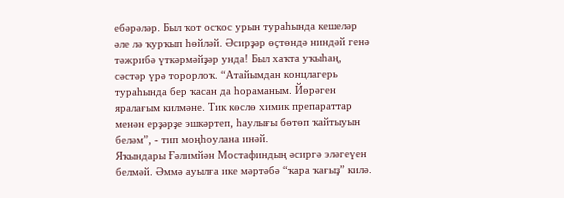ебәрәләр. Был ҡот осҡос урын тураһында кешеләр әле лә ҡурҡып һөйләй. Әсирҙәр өҫтөндә ниндәй генә тәжрибә үткәрмәйҙәр унда! Был хаҡта уҡыһаң, сәстәр үрә торорлоҡ. “Атайымдан концлагерь тураһында бер ҡасан да һораманым. Йөрәген яралағым килмәне. Тик көслө химик препараттар менән ерҙәрҙе эшкәртеп, һаулығы бөтөп ҡайтыуын беләм”, - тип моңһоулана инәй.
Яҡындары Ғәлимйән Мостафиндың әсиргә эләгеүен белмәй. Әммә ауылға ике мәртәбә “ҡара ҡағыҙ” килә.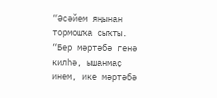“Әсәйем яңынан тормошҡа сыҡты. “Бер мәртәбә генә килһә, ышанмаҫ инем, ике мәртәбә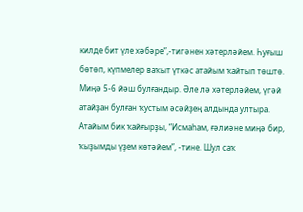килде бит үле хәбәре”,-тигәнен хәтерләйем. Һуғыш бөтөп, күпмелер ваҡыт үткәс атайым ҡайтып төштө. Миңә 5-6 йәш булғандыр. Әле лә хәтерләйем, үгәй атайҙан булған ҡустым әсәйҙең алдында ултыра. Атайым бик ҡайғырҙы, “Исмаһам, ғәлиәне миңә бир, ҡыҙымды үҙем көтәйем”, -тине. Шул саҡ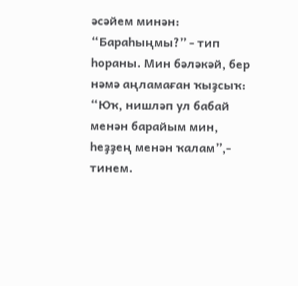әсәйем минән: “Бараһыңмы?” - тип һораны. Мин бәләкәй, бер нәмә аңламаған ҡыҙсыҡ: “Юҡ, нишләп ул бабай менән барайым мин, һеҙҙең менән ҡалам”,- тинем.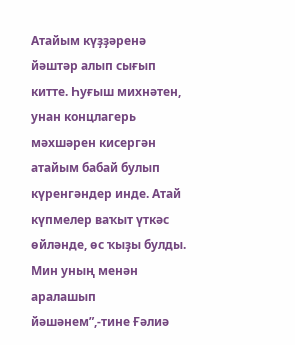Атайым күҙҙәренә йәштәр алып сығып китте. Һуғыш михнәтен, унан концлагерь мәхшәрен кисергән атайым бабай булып күренгәндер инде. Атай күпмелер ваҡыт үткәс өйләнде, өс ҡыҙы булды. Мин уның менән аралашып йәшәнем”,-тине Ғәлиә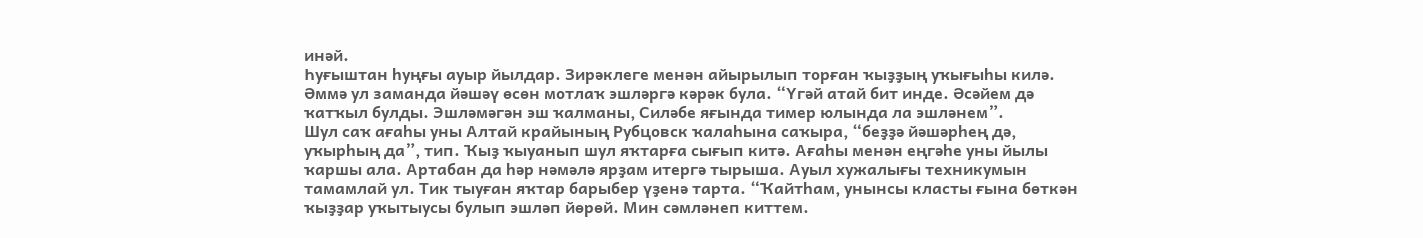инәй.
Һуғыштан һуңғы ауыр йылдар. Зирәклеге менән айырылып торған ҡыҙҙың уҡығыһы килә. Әммә ул заманда йәшәү өсөн мотлаҡ эшләргә кәрәк була. “Үгәй атай бит инде. Әсәйем дә ҡатҡыл булды. Эшләмәгән эш ҡалманы, Силәбе яғында тимер юлында ла эшләнем”.
Шул саҡ ағаһы уны Алтай крайының Рубцовск ҡалаһына саҡыра, “беҙҙә йәшәрһең дә, уҡырһың да”, тип. Ҡыҙ ҡыуанып шул яҡтарға сығып китә. Ағаһы менән еңгәһе уны йылы ҡаршы ала. Артабан да һәр нәмәлә ярҙам итергә тырыша. Ауыл хужалығы техникумын тамамлай ул. Тик тыуған яҡтар барыбер үҙенә тарта. “Ҡайтһам, унынсы класты ғына бөткән ҡыҙҙар уҡытыусы булып эшләп йөрөй. Мин сәмләнеп киттем.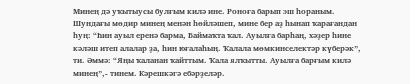Минең дә уҡытыусы булғым килә ине. Роноға барып эш һораным. Шундағы мөдир минең менән һөйләшеп, мине бер аҙ һынап ҡарағандан һуң: “Һин ауыл еренә барма, Баймаҡта ҡал. Ауылға барһаң, хәҙер һине кәләш итеп алалар ҙа, һин юғалаһың. Ҡалала мөмкинселектәр күберәк”, ти. Әммә: “Яңы ҡаланан ҡайттым. Ҡала ялҡытты. Ауылға барғым килә минең”,- тинем. Кәрешкәгә ебәрҙеләр.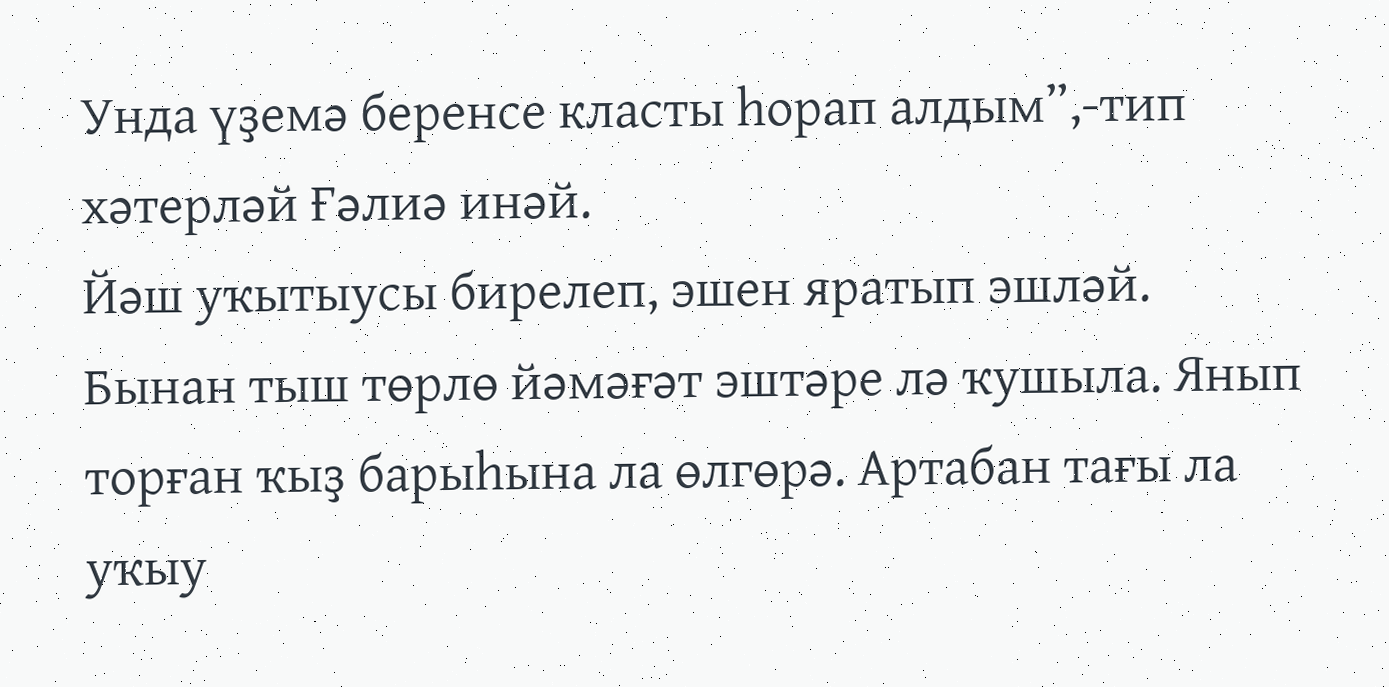Унда үҙемә беренсе класты һорап алдым”,-тип хәтерләй Ғәлиә инәй.
Йәш уҡытыусы бирелеп, эшен яратып эшләй. Бынан тыш төрлө йәмәғәт эштәре лә ҡушыла. Янып торған ҡыҙ барыһына ла өлгөрә. Артабан тағы ла уҡыу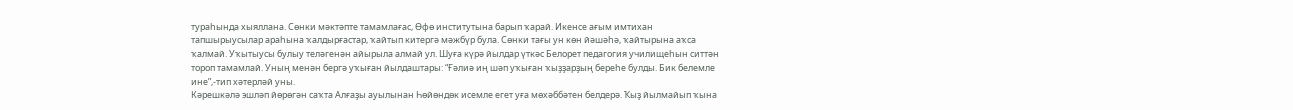тураһында хыяллана. Сөнки мәктәпте тамамлағас, Өфө институтына барып ҡарай. Икенсе ағым имтихан тапшырыусылар араһына ҡалдырғастар, ҡайтып китергә мәжбүр була. Сөнки тағы ун көн йәшәһә, ҡайтырына аҡса ҡалмай. Уҡытыусы булыу теләгенән айырыла алмай ул. Шуға күрә йылдар үткәс Белорет педагогия училищеһын ситтән тороп тамамлай. Уның менән бергә уҡыған йылдаштары: “Ғәлиә иң шәп уҡыған ҡыҙҙарҙың береһе булды. Бик белемле ине”,-тип хәтерләй уны.
Кәрешкәлә эшләп йөрөгән саҡта Алғаҙы ауылынан Һөйөндөк исемле егет уға мөхәббәтен белдерә. Ҡыҙ йылмайып ҡына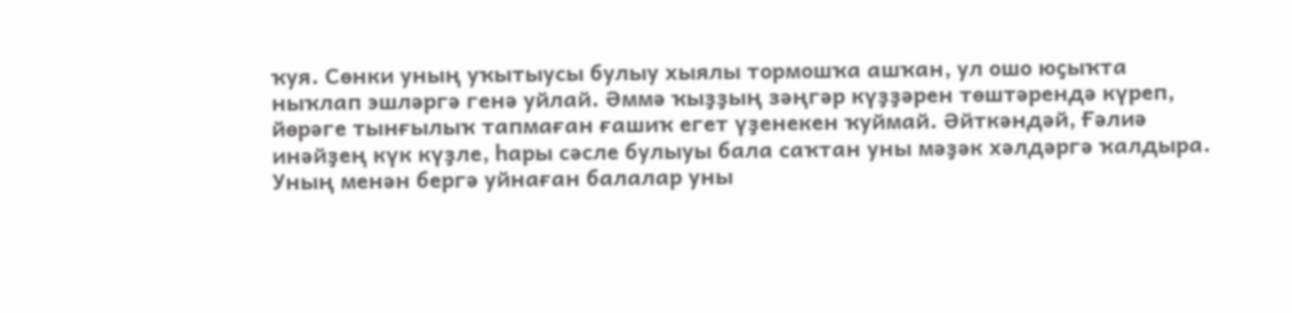ҡуя. Сөнки уның уҡытыусы булыу хыялы тормошҡа ашҡан, ул ошо юҫыҡта ныҡлап эшләргә генә уйлай. Әммә ҡыҙҙың зәңгәр күҙҙәрен төштәрендә күреп, йөрәге тынғылыҡ тапмаған ғашиҡ егет үҙенекен ҡуймай. Әйткәндәй, Ғәлиә инәйҙең күк күҙле, һары сәсле булыуы бала саҡтан уны мәҙәк хәлдәргә ҡалдыра. Уның менән бергә уйнаған балалар уны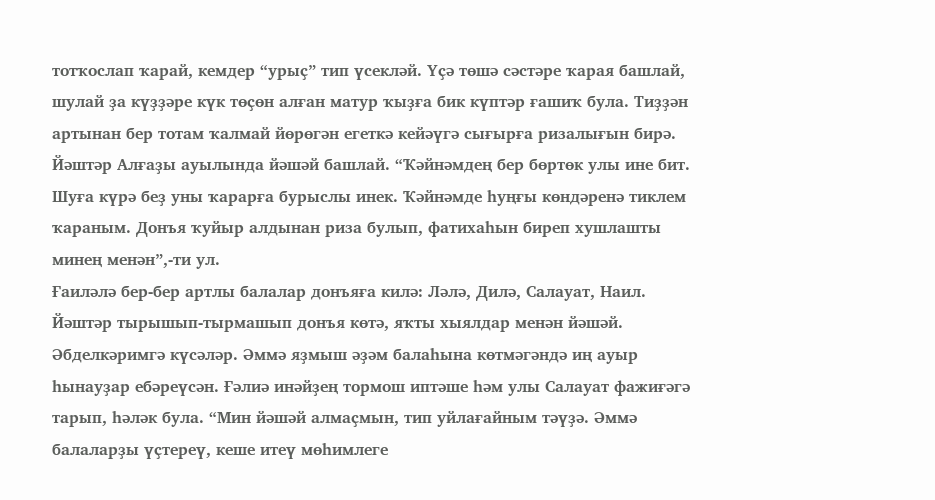тотҡослап ҡарай, кемдер “урыҫ” тип үсекләй. Үҫә төшә сәстәре ҡарая башлай, шулай ҙа күҙҙәре күк төҫөн алған матур ҡыҙға бик күптәр ғашиҡ була. Тиҙҙән артынан бер тотам ҡалмай йөрөгән егеткә кейәүгә сығырға ризалығын бирә. Йәштәр Алғаҙы ауылында йәшәй башлай. “Ҡәйнәмдең бер бөртөк улы ине бит. Шуға күрә беҙ уны ҡарарға бурыслы инек. Ҡәйнәмде һуңғы көндәренә тиклем ҡараным. Донъя ҡуйыр алдынан риза булып, фатихаһын биреп хушлашты минең менән”,-ти ул.
Ғаиләлә бер-бер артлы балалар донъяға килә: Ләлә, Дилә, Салауат, Наил. Йәштәр тырышып-тырмашып донъя көтә, яҡты хыялдар менән йәшәй. Әбделкәримгә күсәләр. Әммә яҙмыш әҙәм балаһына көтмәгәндә иң ауыр һынауҙар ебәреүсән. Ғәлиә инәйҙең тормош иптәше һәм улы Салауат фажиғәгә тарып, һәләк була. “Мин йәшәй алмаҫмын, тип уйлағайным тәүҙә. Әммә балаларҙы үҫтереү, кеше итеү мөһимлеге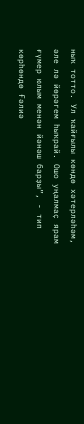ныҡ тотто. Ул ҡайғылы көндө хәтерләһәм, әле лә йөрәгем һыҡрай. Ошо уңалмаҫ ярам ғүмер юлым менән йәнәш барҙы”, - тип көрһөндө Ғәлиә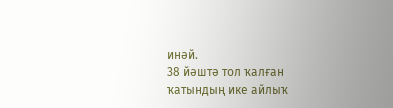инәй.
38 йәштә тол ҡалған ҡатындың ике айлыҡ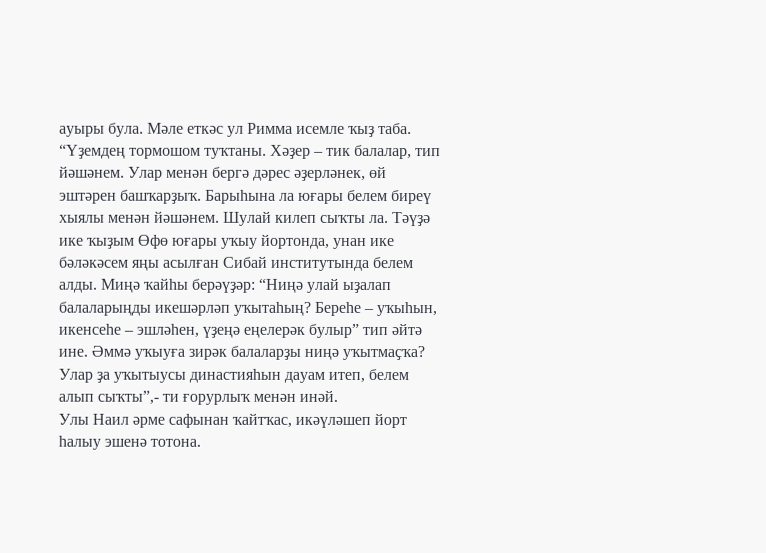ауыры була. Мәле еткәс ул Римма исемле ҡыҙ таба. “Үҙемдең тормошом туҡтаны. Хәҙер – тик балалар, тип йәшәнем. Улар менән бергә дәрес әҙерләнек, өй эштәрен башҡарҙыҡ. Барыһына ла юғары белем биреү хыялы менән йәшәнем. Шулай килеп сыҡты ла. Тәүҙә ике ҡыҙым Өфө юғары уҡыу йортонда, унан ике бәләкәсем яңы асылған Сибай институтында белем алды. Миңә ҡайһы берәүҙәр: “Ниңә улай ыҙалап балаларыңды икешәрләп уҡытаһың? Береһе – уҡыһын, икенсеһе – эшләһен, үҙеңә еңелерәк булыр” тип әйтә ине. Әммә уҡыуға зирәк балаларҙы ниңә уҡытмаҫҡа? Улар ҙа уҡытыусы династияһын дауам итеп, белем алып сыҡты”,- ти ғорурлыҡ менән инәй.
Улы Наил әрме сафынан ҡайтҡас, икәүләшеп йорт һалыу эшенә тотона.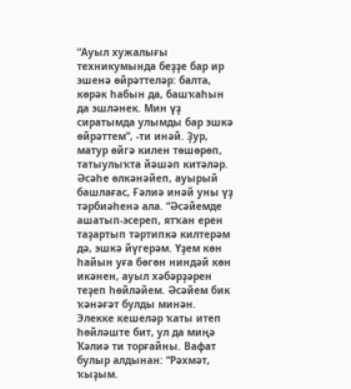“Ауыл хужалығы техникумында беҙҙе бар ир эшенә өйрәттеләр: балта, көрәк һабын да, башҡаһын да эшләнек. Мин үҙ сиратымда улымды бар эшкә өйрәттем”, -ти инәй. Ҙур, матур өйгә килен төшөрөп, татыулыҡта йәшәп китәләр. Әсәһе өлкәнәйеп, ауырый башлағас, Ғәлиә инәй уны үҙ тәрбиәһенә ала. “Әсәйемде ашатып-эсереп, ятҡан ерен таҙартып тәртипкә килтерәм дә, эшкә йүгерәм. Үҙем көн һайын уға бөгөн ниндәй көн икәнен, ауыл хәбәрҙәрен теҙеп һөйләйем. Әсәйем бик ҡәнәғәт булды минән. Элекке кешеләр ҡаты итеп һөйләште бит, ул да миңә Ҡәлиә ти торғайны. Вафат булыр алдынан: “Рәхмәт, ҡыҙым.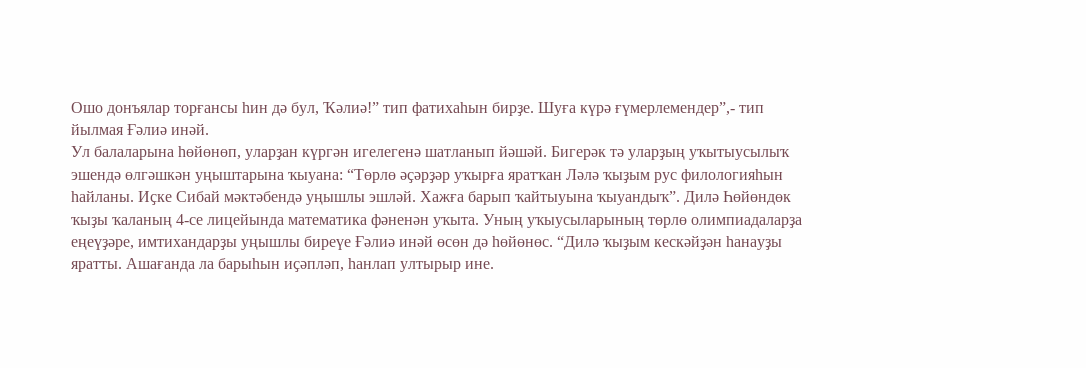Ошо донъялар торғансы һин дә бул, Ҡәлиә!” тип фатихаһын бирҙе. Шуға күрә ғүмерлемендер”,- тип йылмая Ғәлиә инәй.
Ул балаларына һөйөнөп, уларҙан күргән игелегенә шатланып йәшәй. Бигерәк тә уларҙың уҡытыусылыҡ эшендә өлгәшкән уңыштарына ҡыуана: “Төрлө әҫәрҙәр уҡырға яратҡан Ләлә ҡыҙым рус филологияһын һайланы. Иҫке Сибай мәктәбендә уңышлы эшләй. Хажға барып ҡайтыуына ҡыуандыҡ”. Дилә Һөйөндөк ҡыҙы ҡаланың 4-се лицейында математика фәненән уҡыта. Уның уҡыусыларының төрлө олимпиадаларҙа еңеүҙәре, имтихандарҙы уңышлы биреүе Ғәлиә инәй өсөн дә һөйөнөс. “Дилә ҡыҙым кескәйҙән һанауҙы яратты. Ашағанда ла барыһын иҫәпләп, һанлап ултырыр ине.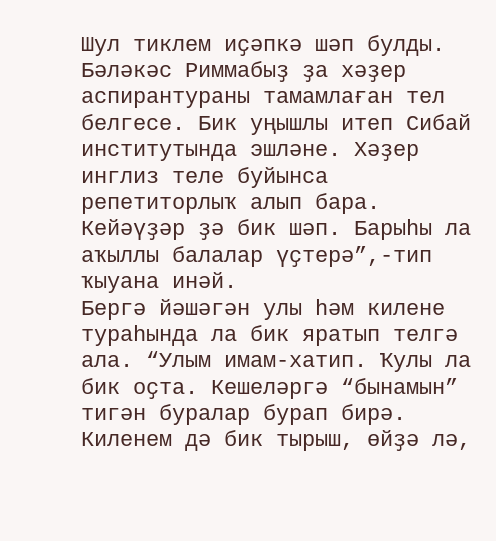Шул тиклем иҫәпкә шәп булды. Бәләкәс Риммабыҙ ҙа хәҙер аспирантураны тамамлаған тел белгесе. Бик уңышлы итеп Сибай институтында эшләне. Хәҙер инглиз теле буйынса репетиторлыҡ алып бара. Кейәүҙәр ҙә бик шәп. Барыһы ла аҡыллы балалар үҫтерә”,-тип ҡыуана инәй.
Бергә йәшәгән улы һәм килене тураһында ла бик яратып телгә ала. “Улым имам-хатип. Ҡулы ла бик оҫта. Кешеләргә “бынамын” тигән буралар бурап бирә. Киленем дә бик тырыш, өйҙә лә,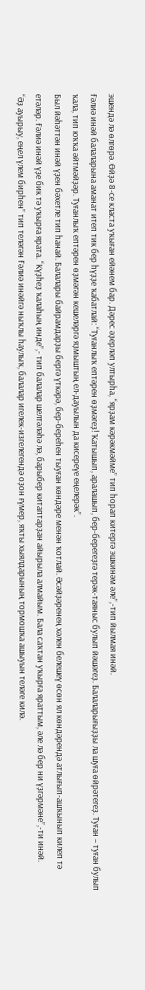эшендә лә өлгөрә. Өйҙә 8-се класта уҡыған ейәнем бар. Дәрес әҙерләп ултырһа, “ярҙам кәрәкмәйме” тип һорап китергә эшкинәм әле”,-тип йылмая инәй.
Ғәлиә инәй балаларына аманат итеп тик бер һүҙҙе ҡабатлай: “Туғанлыҡ ептәрен өҙмәгеҙ! Ҡатышып, аралашып, бер-берегеҙгә терәк-таяныс булып йәшәгеҙ. Балаларығыҙҙы ла шуға өйрәтегеҙ. Туған – туған булып ҡала, тип юҡҡа әйтмәйҙәр. Туғанлыҡ ептәрен өҙмәгән кешеләргә яҙмыштың ел-дауылын да кисереүе еңелерәк”.
Был йәһәттән инәй үҙен бәхетле тип һанай. Балалары байрамдарҙы бергә үткәрә, бер-береһен тыуған көндәре менән ҡотлай. Әсәйҙәренең хәлен белешеү өсөн ял көндәрендә атлығып-ашҡынып килеп тә етәләр. Ғәлиә инәй үҙе бик тә уҡырға ярата. “Күҙһеҙ ҡалаһың инде”,- тип балалар шелтәләһә лә, барыбер китаптарҙан айырыла алмайым. Бала саҡтан уҡырға яраттым, әле лә бер ни үҙгәрмәне”,-ти инәй.
“Әҙ ауырыу, еңел үлем бирһен” тип теләгән Ғәлиә инәйгә ныҡлы һаулыҡ, балалар игелек-изгелегендә оҙон ғүмер, яҡты хыялдарының тормошҡа ашыуын теләге килә.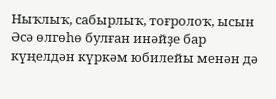Ныҡлыҡ, сабырлыҡ, тоғролоҡ, ысын Әсә өлгөһө булған инәйҙе бар күңелдән күркәм юбилейы менән дә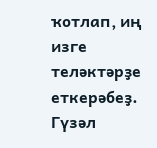ҡотлап, иң изге теләктәрҙе еткерәбеҙ.
Гүзәл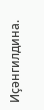Иҫәнгилдина.